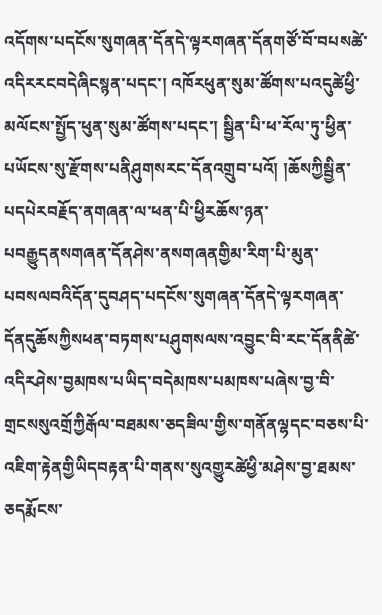འདོགས་པདངོས་སུགཞན་དོནདེ་ལྟརགཞན་དོནགཙོ་བོ་བཔསཚེ་འདིརརངབདེཞིངསྙན་པདང་། འཁོརཕུན་སུམ་ཚོགས་པའདུཚེཕྱི་མལོངས་སྤྱོད་ཕུན་སུམ་ཚོགས་པདང་། སྦྱིན་པི་ཕ་རོལ་ཏུ་ཕྱིན་པཡོངས་སུ་རྫོགས་པནིཤུགསརང་དོནའགྲུབ་པའོ། །ཆོསཀྱིསྦྱིན་པདཔེརབརྗོད་ནགཞན་ལ་ཕན་པི་ཕྱིརཆོས་ཉན་པབརྒྱུདནསགཞན་དོནཤེས་ནསགཞནགྱིམ་རིག་པི་མུན་པབསལབའིདོན་དུབཤད་པདངོས་སུགཞན་དོནདེ་ལྟརགཞན་དོནདུཆོསཀྱིསཕན་བཏགས་པཤུགསལས་འབྱུང་བི་རང་དོནནིཚེ་འདིརཤེས་བྱམཁས་པཡིད་བདེམཁས་པམཁས་པཞེས་བྱ་བི་གྲངསསུའགྲོཀྱིརྒོལ་བཐམས་ཅདཟིལ་གྱིས་གནོནལྷདང་བཅས་པི་འཇིག་རྟེནགྱིཡིདབརྟན་པི་གནས་སུའགྱུརཚེཕྱི་མཤེས་བྱ་ཐམས་ཅདརྨོངས་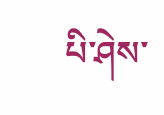པི་ཤེས་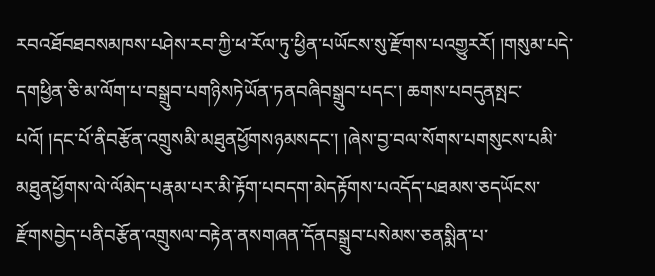རབའཐོབཐབསམཁས་པཤེས་རབ་ཀྱི་ཕ་རོལ་ཏུ་ཕྱིན་པཡོངས་སུ་རྫོགས་པའགྱུརརོ། །གསུམ་པདེ་དགཕྱིན་ཅི་མ་ལོག་པ་བསྒྲུབ་པགཉིསཏེཡོན་ཏནབཞིབསྒྲུབ་པདང་། ཆགས་པབདུནསྤང་པའོ། །དང་པོ་ནིབརྩོན་འགྲུསམི་མཐུནཕྱོགསཉམསདང་། །ཞེས་བྱ་བལ་སོགས་པགསུངས་པམི་མཐུནཕྱོགས་ལེ་ལོམེད་པརྣམ་པར་མི་རྟོག་པབདག་མེདརྟོགས་པའདོད་པཐམས་ཅདཡོངས་རྫོགསབྱེད་པནིབརྩོན་འགྲུསལ་བརྟེན་ནསགཞན་དོནབསྒྲུབ་པསེམས་ཅནསྨིན་པ་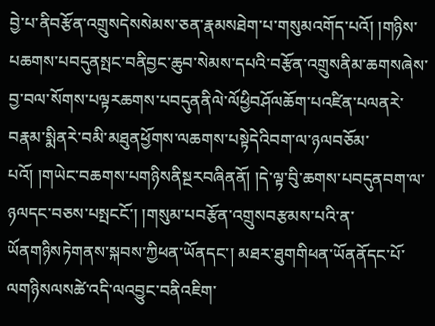བྱེ་པ་ནིབརྩོན་འགྲུསདེསསེམས་ཅན་རྣམསཐེག་པ་གསུམའགོད་པའོ། །གཉིས་པཆགས་པབདུནསྤང་བནིབྱང་ཆུབ་སེམས་དཔའི་བརྩོན་འགྲུསནིམ་ཆགསཞེས་བྱ་བལ་སོགས་པལྟརཆགས་པབདུནནིལེ་ལོཕྱིབཤོལཆོག་པའཛིན་པལནརེ་བརྣམ་སྨིནརེ་བམི་མཐུནཕྱོགས་ལཆགས་པསྟེདེའིབག་ལ་ཉལབཅོམ་པའོ། །གཡེང་བཆགས་པགཉིསནིསྔརབཞིནནོ། །དེ་ལྟ་བིུ་ཆགས་པབདུནབག་ལ་ཉལདང་བཅས་པསྤངངོ་། །གསུམ་པབརྩོན་འགྲུསབརྩམས་པའི་ན་ཡོནགཉིསཏེགནས་སྐབས་ཀྱིཕན་ཡོནདང་། མཐར་ཐུགགིཕན་ཡོནནོདང་པོ་ལགཉིསལསཚེ་འདི་ལའབྱུང་བནིའཇིག་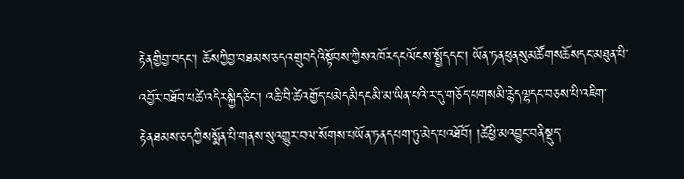རྟེནགྱིབྱ་བདང་། ཆོསཀྱིབྱ་བཐམས་ཅདའགྲུབདེའིསྟོབས་ཀྱིསའཁོརདངལོངས་སྤྱོདདང་། ཡོན་ཏནཕུནསུམཚོགསཆོསདང་མཐུན་པི་འབྱོར་བཐོབ་པཚེ་འདིརསྐྱིདཅིང་། འཆི་བི་ཚེའགྱོད་པམེདམིདངམི་མ་ཡིན་པའི་ར་དུ་གཅོད་པགསམི་རྙེདལྷདང་བཅས་པི་འཇིག་རྟེནཐམས་ཅདཀྱིསསྨོན་པི་གནས་སུའགྱུར་བལ་སོགས་པཡོན་ཏནདཔག་ཏུ་མེད་པའཐོབོ། །ཚེཕྱི་མའབྱུང་བནིསྡུད་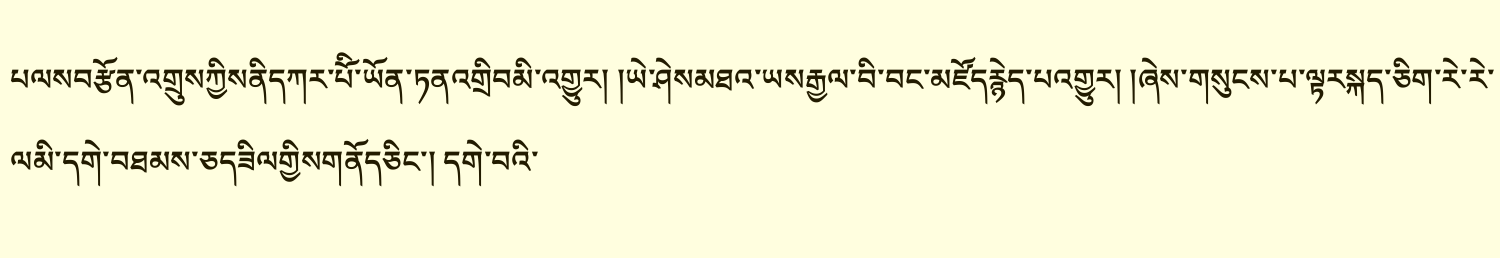པལསབརྩོན་འགྲུསཀྱིསནིདཀར་པོི་ཡོན་ཏནའགྲིབམི་འགྱུར། །ཡེ་ཤེསམཐའ་ཡསརྒྱལ་བི་བང་མཛོདརྙེད་པའགྱུར། །ཞེས་གསུངས་པ་ལྟརསྐད་ཅིག་རེ་རེ་ལམི་དགེ་བཐམས་ཅདཟིལགྱིསགནོདཅིང་། དགེ་བའི་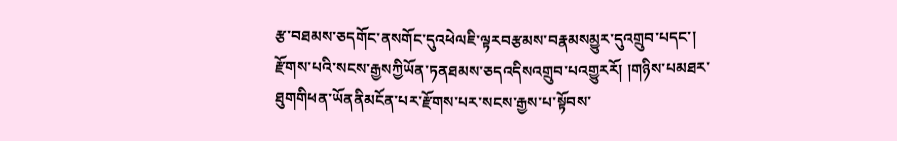རྩ་བཐམས་ཅདགོང་ནསགོང་དུའཕེལཇི་ལྟརབརྩམས་བརྣམསམྱུར་དུའགྲུབ་པདང་། རྫོགས་པའི་སངས་རྒྱསཀྱིཡོན་ཏནཐམས་ཅདའདིསའགྲུབ་པའགྱུརརོ། །གཉིས་པམཐར་ཐུགགིཕན་ཡོནནིམངོན་པར་རྫོགས་པར་སངས་རྒྱས་པ་སྟོབས་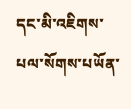དང་མི་འཇིགས་པལ་སོགས་པཡོན་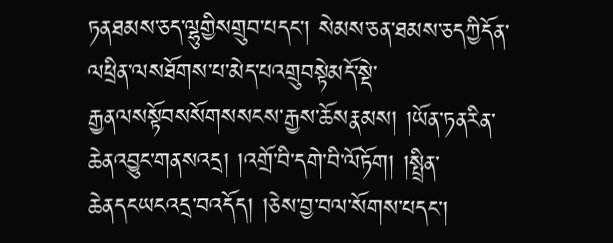ཏནཐམས་ཅད་ལྷུགྱིསགྲུབ་པདང་། སེམས་ཅན་ཐམས་ཅདཀྱིདོན་ལཕྲིན་ལསཐོགས་པ་མེད་པའགྲུབསྟེམདོ་སྡེ་རྒྱནལསསྟོབསསོགསསངས་རྒྱས་ཆོསརྣམས། །ཡོན་ཏནརིན་ཆེནའབྱུང་གནསའདྲ། །འགྲོ་བི་དགེ་བི་ལོཏོག། །སྤྲིན་ཆེནདངཡངའདྲ་བའདོད། །ཅེས་བྱ་བལ་སོགས་པདང་།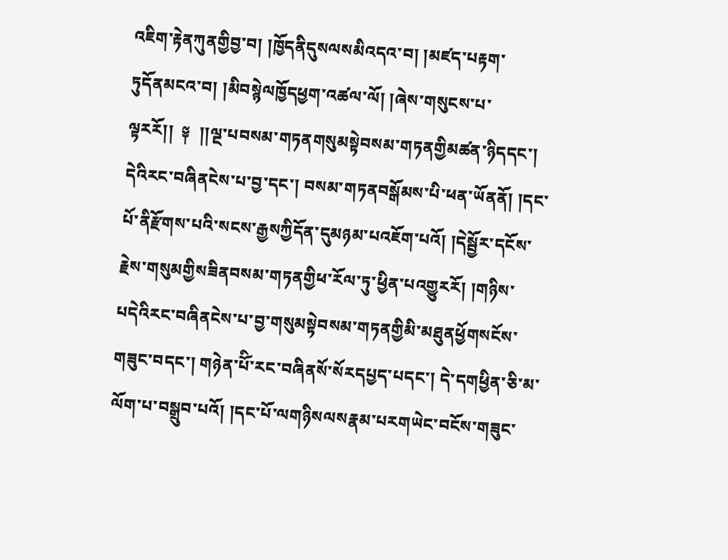འཇིག་རྟེནཀུནགྱིབྱ་བ། །ཁྱོདནིདུསལསམིའདའ་བ། །མཛད་པརྟག་ཏུདོནམངའ་བ། །མིབསྙེལཁྱོདཕྱག་འཚལ་ལོ། །ཞེས་གསུངས་པ་ལྟརརོ།།  ༈  །།ལྔ་པབསམ་གཏནགསུམསྟེབསམ་གཏནགྱིམཚན་ཉིདདང་། དེའིརང་བཞིནངེས་པ་བྱ་དང་། བསམ་གཏནབསྒོམས་པི་ཕན་ཡོནནོ། །དང་པོ་ནིརྫོགས་པའི་སངས་རྒྱསཀྱིདོན་དུམཉམ་པའཇོག་པའོ། །དེསྦྱོར་དངོས་རྗེས་གསུམགྱིསཟིནབསམ་གཏནགྱིཕ་རོལ་ཏུ་ཕྱིན་པའགྱུརརོ། །གཉིས་པདེའིརང་བཞིནངེས་པ་བྱ་གསུམསྟེབསམ་གཏནགྱིམི་མཐུནཕྱོགསངོས་གཟུང་བདང་། གཉེན་པོི་རང་བཞིནསོ་སོརདཔྱད་པདང་། དེ་དགཕྱིན་ཅི་མ་ལོག་པ་བསྒྲུབ་པའོ། །དང་པོ་ལགཉིསལསརྣམ་པརགཡེང་བངོས་གཟུང་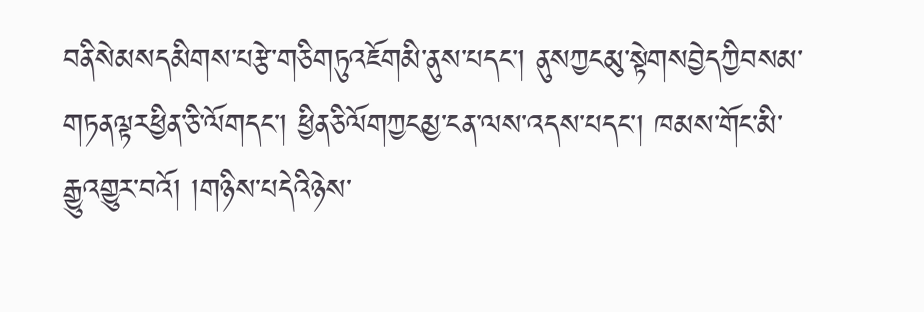བནིསེམསདམིགས་པརྩེ་གཅིགཏུའཇོགམི་ནུས་པདང་། ནུསཀྱངམུ་སྟེགསབྱེདཀྱིབསམ་གཏནལྟརཕྱིན་ཅི་ལོགདང་། ཕྱིནཅིལོགཀྱངམྱ་ངན་ལས་འདས་པདང་། ཁམས་གོང་མི་རྒྱུའགྱུར་བའོ། །གཉིས་པདེའིཉེས་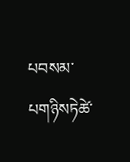པབསམ་པགཉིསཏེཚེ་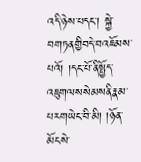འདི་ཉེས་པདང་། སྐྱེ་བགཏནགྱིབདེ་བའཇོམས་པའོ། །དང་པོ་ནིསྤྱོད་འཇུགལསསེམསནིརྣམ་པརགཡེང་བི་མི། །ཉོན་མོངསེ་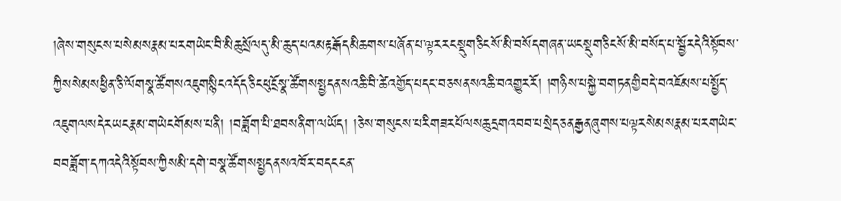།ཞེས་གསུངས་པསེམསརྣམ་པརགཡེང་བི་མིཆུསྲོལདུ་མི་ཆུད་པའམརྟརྒོདམིཆགས་པཞོན་པ་ལྟརརངསྡུགཅིངསོ་མི་བསོདགཞན་ཡངསྡུགཅིངསོ་མི་བསོད་པ་སྦྱོརདེའིསྟོབས་ཀྱིསསེམསཕྱིན་ཅི་ལོགསྣ་ཚོགསའཇུགསྙིངའདོདཅིངཕུངྲོསྣ་ཚོགསསྤྱདནསའཆི་བི་ཚེའགྱོད་པདང་བཅསནསའཆི་བའགྱུརརོ། །གཉིས་པསྐྱེ་བགཏནགྱིབདེ་བའཇོམས་པསྤྱོད་འཇུགལསདེརཡངརྣམ་གཡེངགོམས་པནི། །བཟློག་པི་ཐབསནིག་ལཡོད། །ཅེས་གསུངས་པརིགཟརཔོལསཆུདྲགའབབ་པསྲེདཅནརྒྱནཞུགས་པལྟརསེམསརྣམ་པརགཡེང་བབཟློག་དཀའདེའིསྟོབས་ཀྱིསམི་དགེ་བསྣ་ཚོགསསྤྱདནསའཁོར་བདངངན་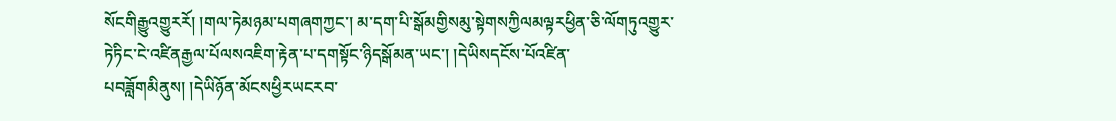སོངགིརྒྱུའགྱུརརོ། །གལ་ཏེམཉམ་པགཞགཀྱང་། མ་དག་པི་སྒོམགྱིསམུ་སྟེགསཀྱིལམལྟརཕྱིན་ཅི་ལོགཏུའགྱུར་ཏེཏིང་ངེ་འཛིནརྒྱལ་པོལསའཇིག་རྟེན་པ་དགསྟོང་ཉིདསྒོམན་ཡང་། །དེཡིསདངོས་པོའཛིན་པབཟློགམིནུས། །དེཡིཉོན་མོངསཕྱིརཡངརབ་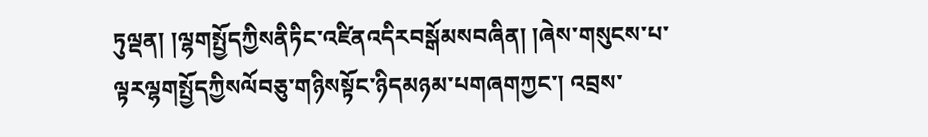ཏུལྡན། །ལྷགསྤྱོདཀྱིསནིཏིང་འཛིནའདིརབསྒོམསབཞིན། །ཞེས་གསུངས་པ་ལྟརལྷགསྤྱོདཀྱིསལོབཅུ་གཉིསསྟོང་ཉིདམཉམ་པགཞགཀྱང་། འབྲས་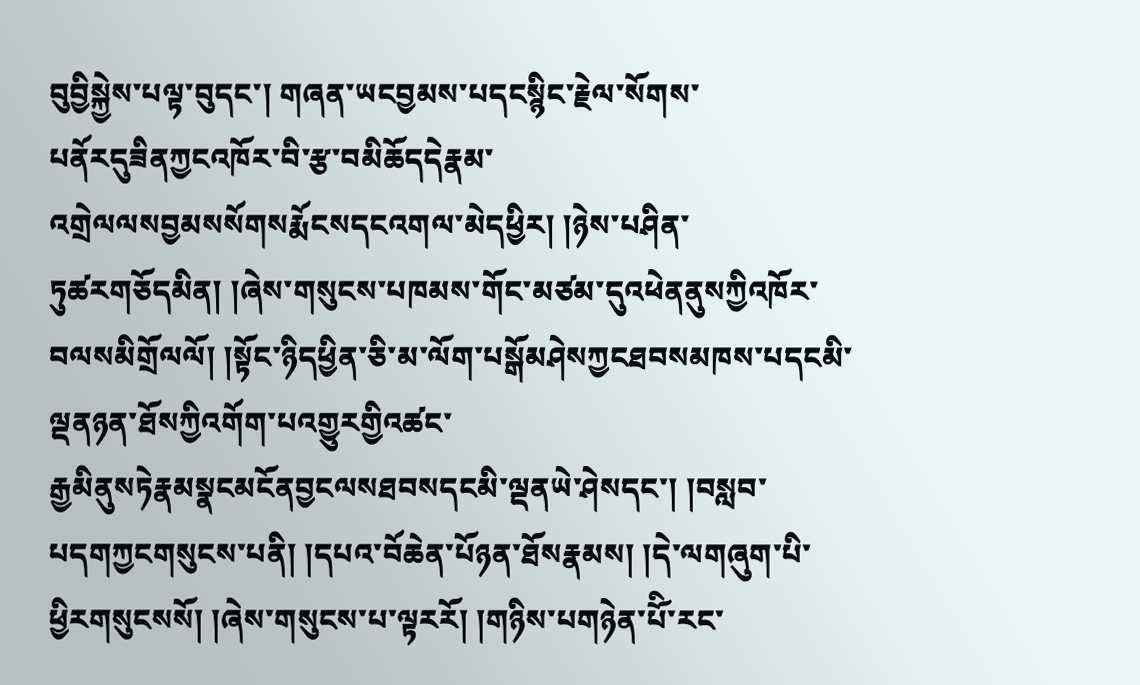བུབྱིསྐྱེས་པལྟ་བུདང་། གཞན་ཡངབྱམས་པདངསྙིང་རྗེལ་སོགས་པནོརདུཟིནཀྱངའཁོར་བི་རྩ་བམིཆོདདེརྣམ་འགྲེལལསབྱམསསོགསརྨོངསདངའགལ་མེདཕྱིར། །ཉེས་པཤིན་ཏུཚརགཅོདམིན། །ཞེས་གསུངས་པཁམས་གོང་མཙམ་དུའཕེནནུསཀྱིའཁོར་བལསམིགྲོལལོ། །སྟོང་ཉིདཕྱིན་ཅི་མ་ལོག་པསྒོམཤེསཀྱངཐབསམཁས་པདངམི་ལྡནཉན་ཐོསཀྱིའགོག་པའགྱུརགྱིའཚང་རྒྱམིནུསཏེརྣམསྣངམངོནབྱངལསཐབསདངམི་ལྡནཡེ་ཤེསདང་། །བསླབ་པདགཀྱངགསུངས་པནི། །དཔའ་བོཆེན་པོཉན་ཐོསརྣམས། །དེ་ལགཞུག་པི་ཕྱིརགསུངསསོ། །ཞེས་གསུངས་པ་ལྟརརོ། །གཉིས་པགཉེན་པོི་རང་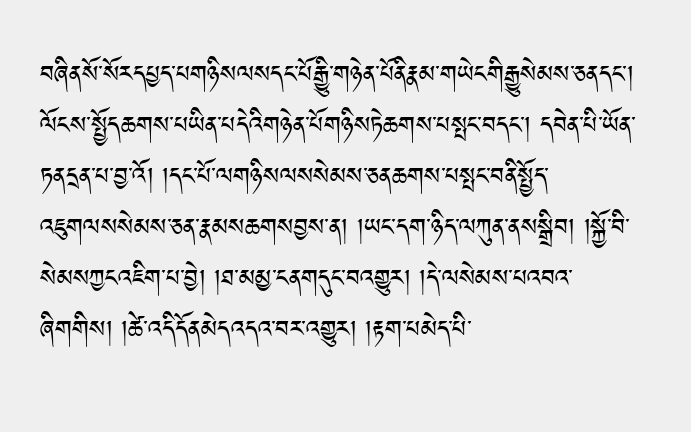བཞིནསོ་སོརདཔྱད་པགཉིསལསདང་པོརྒྱིུ་གཉེན་པོནིརྣམ་གཡེངགིརྒྱུསེམས་ཅནདང་། ལོངས་སྤྱོདཆགས་པཡིན་པདེའིགཉེན་པོགཉིསཏེཆགས་པསྤང་བདང་། དབེན་པི་ཡོན་ཏནདྲན་པ་བྱ་འོ། །དང་པོ་ལགཉིསལསསེམས་ཅནཆགས་པསྤང་བནིསྤྱོད་འཇུགལསསེམས་ཅན་རྣམསཆགསབྱས་ན། །ཡང་དག་ཉིད་ལཀུན་ནསསྒྲིབ། །སྐྱོ་བི་སེམསཀྱངའཇིག་པ་བྱེ། །ཐ་མམྱ་ངནགདུང་བའགྱུར། །དེ་ལསེམས་པའབའ་ཞིགགིས། །ཚེ་འདིདོནམེདའདའ་བར་འགྱུར། །རྟག་པམེད་པི་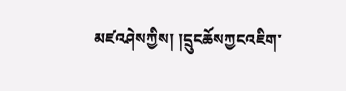མཛའཤེསཀྱིས། །དྲུངཆོསཀྱངའཇིག་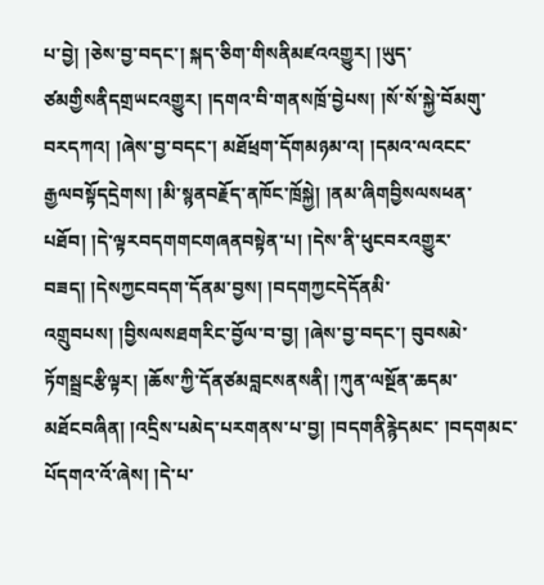པ་བྱེ། །ཅེས་བྱ་བདང་། སྐད་ཅིག་གིསནིམཛའའགྱུར། །ཡུད་ཙམགྱིསནིདགྲཡངའགྱུར། །དགའ་བི་གནསཁྲོ་བྱེཔས། །སོ་སོ་སྐྱེ་བོམགུ་བརདཀའ། །ཞེས་བྱ་བདང་། མཐོཕྲག་དོགམཉམ་འ། །དམའ་ལའངང་རྒྱལབསྟོདདྲེགས། །མི་སྙནབརྗོད་ནཁོང་ཁྲོསྐྱེ། །ནམ་ཞིགབྱིསལསཕན་པཐོབ། །དེ་ལྟརབདགགངགཞནབསྟེན་པ། །དེས་ནི་ཕུངབརའགྱུར་བཟད། །དེསཀྱངབདག་དོནམ་བྱས། །བདགཀྱངདེདོནམི་འགྲུབཔས། །བྱིསལསཐགརིང་བྱོལ་བ་བྱ། །ཞེས་བྱ་བདང་། བུབསམེ་ཏོགསྦྲངརྩིལྟར། །ཆོས་ཀྱི་དོནཙམབླངསནསནི། །ཀུན་ལསྔོན་ཆདམ་མཐོངབཞིན། །འདྲིས་པམེད་པརགནས་པ་བྱ། །བདགནིརྙེདམང་ །བདགམང་པོདགའ་འོ་ཞེས། །དེ་པ་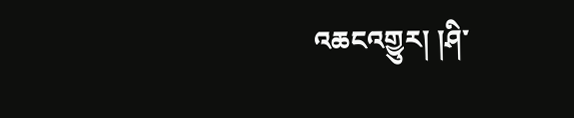འཆངའགྱུར། །ཤི་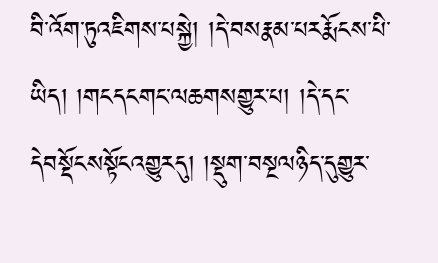བི་འོག་ཏུའཇིགས་པསྐྱེ། །དེ་བསརྣམ་པརརྨོངས་པི་ཡིད། །གངདངགང་ལཆགསགྱུར་པ། །དེ་དང་དེབསྡོངསསྟོངའགྱུརདུ། །སྡུག་བསྔལཉིད་དུགྱུར་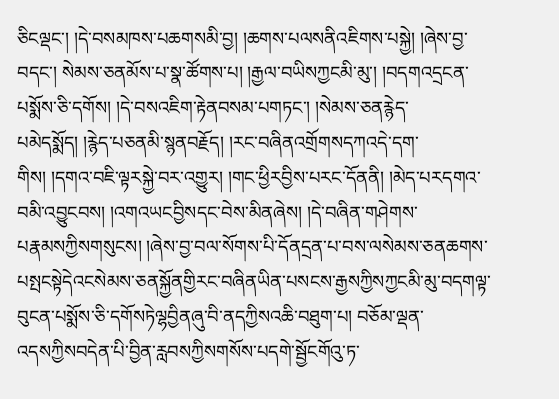ཅིངལྡང་། །དེ་བསམཁས་པཆགསམི་བྱ། །ཆགས་པལསནིའཇིགས་པསྐྱེ། །ཞེས་བྱ་བདང་། སེམས་ཅནམོས་པ་སྣ་ཚོགས་པ། །རྒྱལ་བཡིསཀྱངམི་མུ་། །བདགའདྲངན་པསྨོས་ཅི་དགོས། །དེ་བསའཇིག་རྟེནབསམ་པགཏང་། །སེམས་ཅནརྙེད་པམེདསྨོད། །རྙེད་པཅནམི་སྙནབརྗོད། །རང་བཞིནའགྲོགསདཀའདེ་དག་གིས། །དགའ་བཇི་ལྟརསྐྱེ་བར་འགྱུར། །གང་ཕྱིརབྱིས་པརང་དོནནི། །མེད་པརདགའ་བམི་འབྱུངབས། །འགའཡངབྱིསདང་བེས་མིནཞེས། །དེ་བཞིན་གཤེགས་པརྣམསཀྱིསགསུངས། །ཞེས་བྱ་བལ་སོགས་པི་དོནདྲན་པ་བས་ལསེམས་ཅནཆགས་པསྤངསྟེདེའངསེམས་ཅནསྐྱོནགྱིརང་བཞིནཡིན་པསངས་རྒྱསཀྱིསཀྱངམི་མུ་བདགལྟ་བུངན་པསྨོས་ཅི་དགོསཏེལྷབྱིནཞུ་བི་ནདཀྱིསའཆི་བཐུག་པ། བཅོམ་ལྡན་འདསཀྱིསབདེན་པི་བྱིན་རླབསཀྱིསགསོས་པདགེ་སྦྱོངགོའུ་ཏ་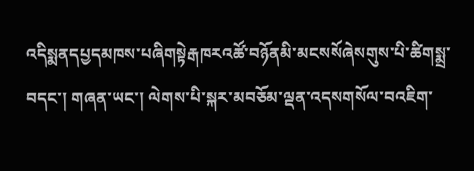འདིསྨནདཔྱདམཁས་པཞིགསྟེརྒཁརའཚོ་བཉོནམི་མངསསོཞེསགུས་པི་ཚིགསྨྲ་བདང་། གཞན་ཡང་། ལེགས་པི་སྐར་མབཅོམ་ལྡན་འདསགསོལ་བའཇིག་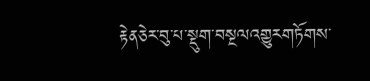རྟེནཅེར་བུ་པ་སྡུག་བསྔལའགྱུརགཏོགས་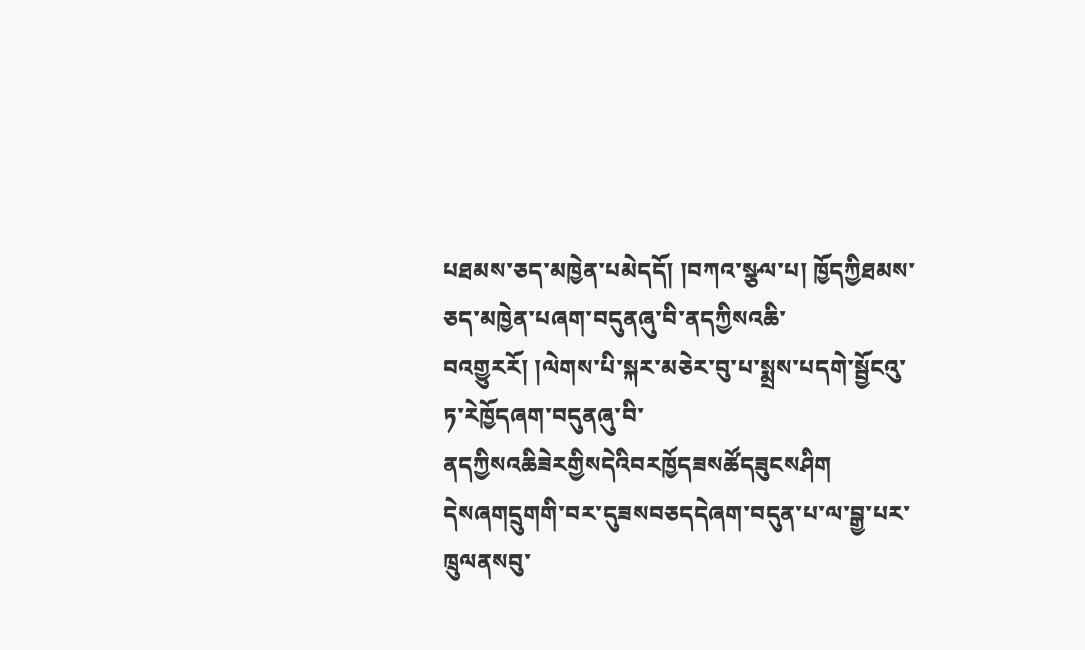པཐམས་ཅད་མཁྱེན་པམེདདོ། །བཀའ་སྩལ་པ། ཁྱོདཀྱིཐམས་ཅད་མཁྱེན་པཞག་བདུནཞུ་བི་ནདཀྱིསའཆི་བའགྱུརརོ། །ལེགས་པི་སྐར་མཅེར་བུ་པ་སྨྲས་པདགེ་སྦྱོངའུ་ཏ་རེཁྱོདཞག་བདུནཞུ་བི་ནདཀྱིསའཆིཟེརགྱིསདེའིབརཁྱོདཟསཚོདཟུངསཤིག དེསཞགདྲུགགི་བར་དུཟསབཅདདེཞག་བདུན་པ་ལ་བྒྱ་པར་ཁྲུལནསབུ་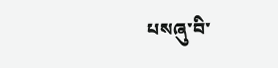པསཞུ་བི་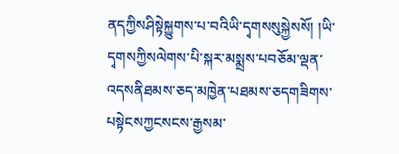ནདཀྱིསཤིསྟེསྐྱུགས་པ་བའིཡི་དྭགསསུསྐྱེསསོ། །ཡི་དྭགསཀྱིསལེགས་པི་སྐར་མསྨྲས་པབཅོམ་ལྡན་འདསནིཐམས་ཅད་མཁྱེན་པཐམས་ཅདགཟིགས་པསྟེངསཀྱངསངས་རྒྱསམ་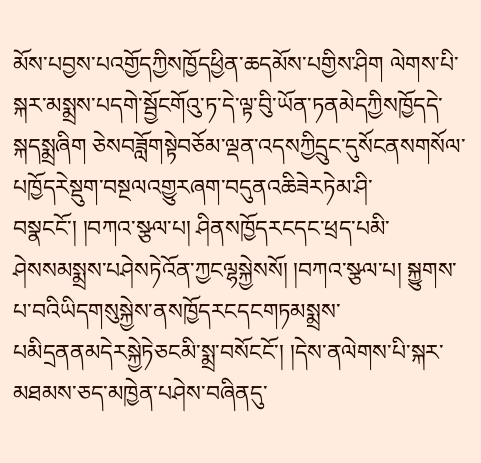མོས་པབྱས་པའགྱོདཀྱིསཁྱོདཕྱིན་ཆདམོས་པགྱིས་ཤིག ལེགས་པི་སྐར་མསྨྲས་པདགེ་སྦྱོངགོའུ་ཏ་དེ་ལྟ་བིུ་ཡོན་ཏནམེདཀྱིསཁྱོདདེ་སྐདསྨྲཞིག ཅེསབཟློགསྟེབཅོམ་ལྡན་འདསཀྱིདྲུང་དུསོངནསགསོལ་པཁྱོདརེསྡུག་བསྔལའགྱུརཞག་བདུནའཆིཟེརཏེམ་ཤི་བསྣངངོ་། །བཀའ་སྩལ་པ། ཤིནསཁྱོདརངདང་ཕྲད་པམི་ཤེསསམསྨྲས་པཤེསཏེའོན་ཀྱངལྷསྐྱེསསོ། །བཀའ་སྩལ་པ། སྐྱུགས་པ་བའིཡིདགསུསྐྱེས་ནསཁྱོདརངདངགཏམསྨྲས་པམིདྲནནམདེརསྐྱེཏེཅངམི་སྨྲ་བསོངངོ་། །དེས་ནལེགས་པི་སྐར་མཐམས་ཅད་མཁྱེན་པཤེས་བཞིནདུ་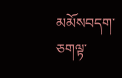མམོསབདག་ཅགལྟ་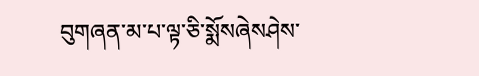བུགཞན་མ་པ་ལྟ་ཅི་སྨོསཞེསཤེས་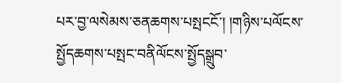པར་བྱ་ལསེམས་ཅནཆགས་པསྤངངོ་། །གཉིས་པལོངས་སྤྱོདཆགས་པསྤང་བནིལོངས་སྤྱོདསྒྲུབ་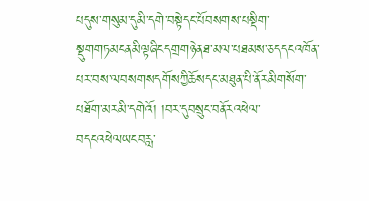པདུས་གསུམ་དུམི་དགེ་བསྟེདང་པོབསགས་པསྡིག་སྡུགགཏམངནམིལྟཞིངདགྲགཉེནཐ་མལ་པཐམས་ཅདདངའཁོན་པར་བས་ལབསགསདགོསཀྱིཆོསདང་མཐུན་པི་ནོརམིགསོག་པཐོག་མརམི་དགེའོ། །བར་དུབསྲུང་བནོརའཕེལ་བདངའཕེལཡངབརླ་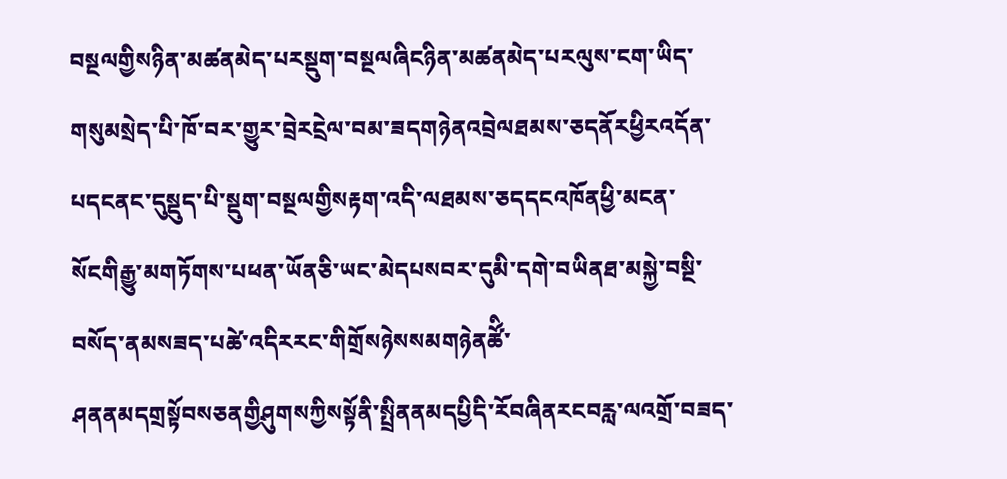བསྔལགྱིསཉིན་མཚནམེད་པརསྡུག་བསྔལཞིངཉིན་མཚནམེད་པརལུས་ངག་ཡིད་གསུམསྲེད་པི་ཁོ་བར་གྱུར་བྲེརངྲེལ་བམ་ཟདགཉེནའབྲེལཐམས་ཅདནོརཕྱིརའདོན་པདངནང་དུསྡུད་པི་སྡུག་བསྔལགྱིསརྟག་འདི་ལཐམས་ཅདདངའཁོནཕྱི་མངན་སོངགིརྒྱུ་མགཏོགས་པཕན་ཡོནཅི་ཡང་མེདཔསབར་དུམི་དགེ་བཡིནཐ་མསྐྱེ་བསྔི་བསོད་ནམསཟད་པཚེ་འདིརརང་གིགྲོསཉེསསམགཉེནཚོི་ཤནནམདགྲསྟོབསཅནགྱིཤུགསཀྱིསསྟོནི་སྤྲིནནམདཔྱིདི་རོབཞིནརངབརླ་ལའགྲོ་བཟད་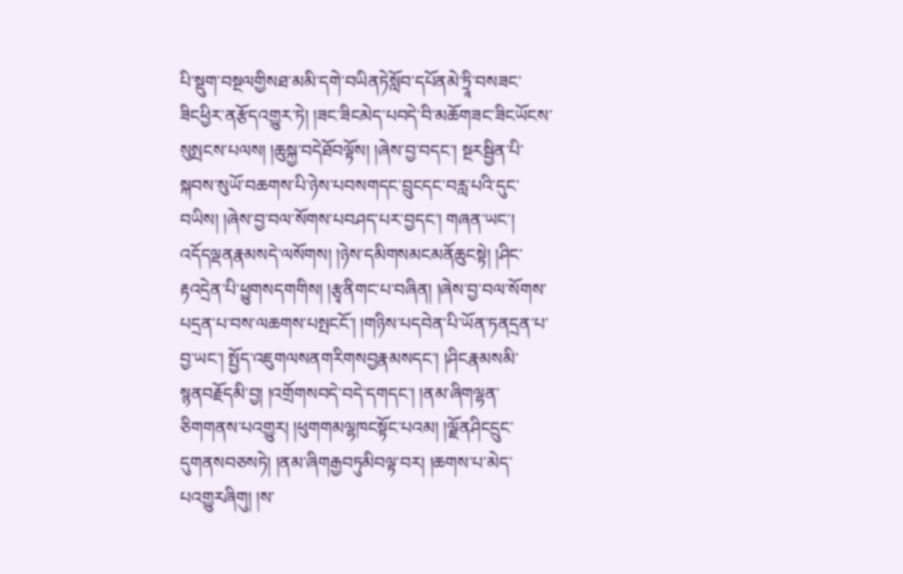པི་སྡུག་བསྔལགྱིསཐ་མམི་དགེ་བཡིནཏེསློབ་དཔོནམེ་ཏྲཱི་བསཟང་ཟིངཕྱིར་ནརྩོདའགྱུར་ཏེ། །ཟང་ཟིངམེད་པབདེ་བི་མཆོགཟང་ཟིངཡོངས་སུསྤངས་པལས། །ཆུསྐྱ་བདེཐོབལྟོས། །ཞེས་བྱ་བདང་། སྔརསྦྱིན་པི་སྐབས་སུཡོ་བཆགས་པི་ཉེས་པབསགདང་བྲུངདང་བརླ་པའི་དུང་བཡིས། །ཞེས་བྱ་བལ་སོགས་པབཤད་པར་བྱདང་། གཞན་ཡང་། འདོདལྡནརྣམསདེ་ལསོགས། །ཉེས་དམིགསམངམནོཆུངསྟེ། །ཤིང་རྟའདྲེན་པི་ཕྱུགསདགགིས། །རྩྭནིགང་པ་བཞིན། །ཞེས་བྱ་བལ་སོགས་པདྲན་པ་བས་ལཆགས་པསྤངངོ་། །གཉིས་པདབེན་པི་ཡོན་ཏནདྲན་པ་བྱ་ཡང་། སྤྱོད་འཇུགལསནགརིགསབྱརྣམསདང་། །ཤིངརྣམསམི་སྙནབརྗོདམི་བྱ། །འགྲོགསབདེ་བདེ་དགདང་། །ནམ་ཞིགལྷན་ཅིགགནས་པའགྱུར། །ཕུགགམལྷཁངསྟོང་པའམ། །ལྗོནཤིངདྲུང་དུགནསབཅསཏེ། །ནམ་ཞིགརྒྱབཏུམིབལྟ་བར། །ཆགས་པ་མེད་པའགྱུརཞིགུ། །ས་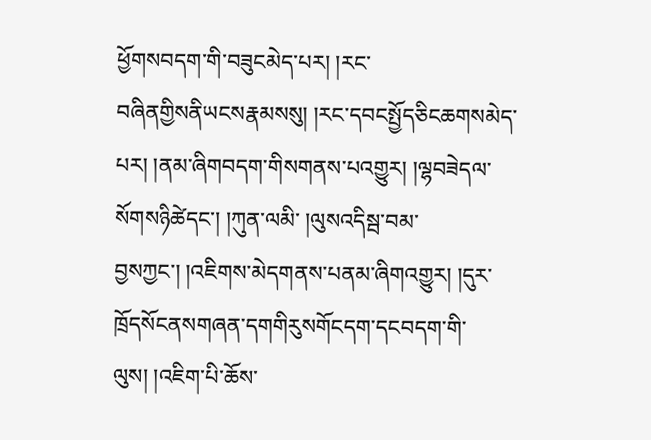ཕྱོགསབདག་གི་བཟུངམེད་པར། །རང་བཞིནགྱིསནིཡངསརྣམསསུ། །རང་དབངསྤྱོདཅིངཆགསམེད་པར། །ནམ་ཞིགབདག་གིསགནས་པའགྱུར། །ལྷབཟེདལ་སོགསཉིཚེདང་། །ཀུན་ལམི་ །ལུསའདིསྦ་བམ་བྱསཀྱང་། །འཇིགས་མེདགནས་པནམ་ཞིགའགྱུར། །དུར་ཁྲོདསོངནསགཞན་དགགིརུསགོངདག་དངབདག་གི་ལུས། །འཇིག་པི་ཆོས་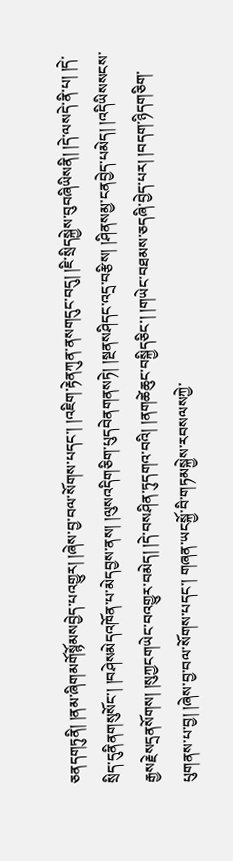ཅནདགཏུནི། །ནམ་ཞིགམགོསྙོམསབྱེད་པའགྱུར། །ཞེས་བྱ་བལ་སོགས་པདང་། །འཇིག་རྟེནཀུན་ནསགདུང་བདུ། །ཇི་སྲིདསྐྱེས་བུབཞིཡིསནི། །དེ་ལསདེ་ནི་པ། །དེ་སྲིད་དུནིནགསུསོང་། །བཤེསམེདའཁོན་པ་མེདབྱས་ནས། །ལུསའདིགཅིག་པུདབེནགནསཏེ། །སྔནསཤིདང་འདྲ་བརྩིས། །ཤིནསམྱ་ངནབྱེད་པམེད། །འདིཡིསསངས་རྒྱསརྗེསདྲནསོགས། །སུཀྱངགཡེང་བའགྱུར་བམེད། །དེ་བསཤིན་ཏུདགའ་བའི། །ནགཚེཆུང་བསྐྱིདཅིང་། །གཡེང་བཐམས་ཅདཞི་བྱེད་པར། །བདག་ཉིདགཅིག་པུགནས་པ་བྱ། །ཞེས་བྱ་བལ་སོགས་པདང་། གཞན་ཡངསྐྱོ་བི་གཏམསྐྱེས་རབསལསཀྱེ་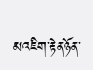མའཇིག་རྟེནཉོན་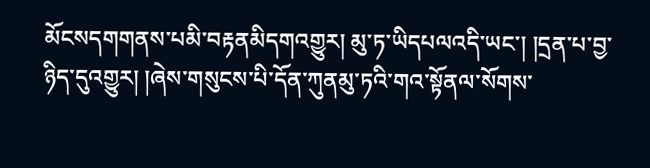མོངསདགགནས་པམི་བརྟནམིདགའགྱུར། མུ་ཏ་ཡིདཔལའདི་ཡང་། །དྲན་པ་བྱ་ཉིད་དུའགྱུར། །ཞེས་གསུངས་པི་དོན་ཀུནམུ་ཏའི་གའ་སྟོནལ་སོགས་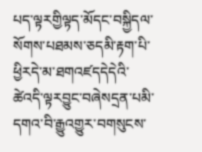པད་ལྟརགྱིལྟད་མོདང་བསྐྱིདལ་སོགས་པཐམས་ཅདམི་རྟག་པི་ཕྱིརདེ་མ་ཐགའཛདདེདེའི་ཚེའདི་ལྟརབྱུང་བཞེསདྲན་པམི་དགའ་བི་རྒྱུའགྱུར་བགསུངས་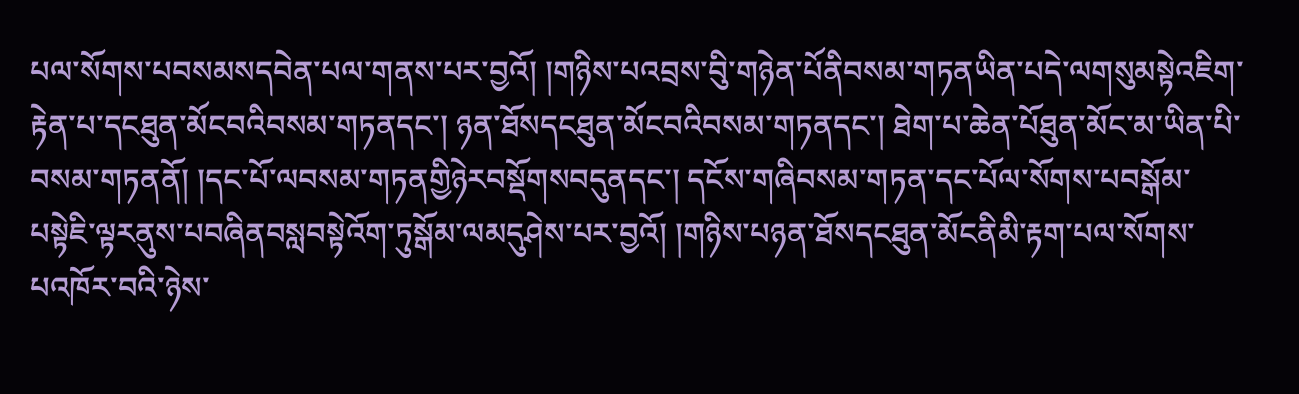པལ་སོགས་པབསམསདབེན་པལ་གནས་པར་བྱའོ། །གཉིས་པའབྲས་བིུ་གཉེན་པོནིབསམ་གཏནཡིན་པདེ་ལགསུམསྟེའཇིག་རྟེན་པ་དངཐུན་མོངབའིབསམ་གཏནདང་། ཉན་ཐོསདངཐུན་མོངབའིབསམ་གཏནདང་། ཐེག་པ་ཆེན་པོཐུན་མོང་མ་ཡིན་པི་བསམ་གཏནནོ། །དང་པོ་ལབསམ་གཏནགྱིཉེརབསྡོགསབདུནདང་། དངོས་གཞིབསམ་གཏན་དང་པོལ་སོགས་པབསྒོམ་པསྟེཇི་ལྟརནུས་པབཞིནབསླབསྟེའོག་ཏུསྒོམ་ལམདུཤེས་པར་བྱའོ། །གཉིས་པཉན་ཐོསདངཐུན་མོངནིམི་རྟག་པལ་སོགས་པའཁོར་བའི་ཉེས་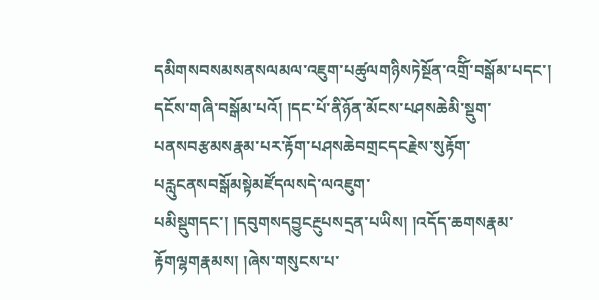དམིགསབསམསནསལམལ་འཇུག་པཚུལགཉིསཏེསྔོན་འགྲོི་བསྒོམ་པདང་། དངོས་གཞི་བསྒོམ་པའོ། །དང་པོ་ནིཉོན་མོངས་པཤསཆེམི་སྡུག་པནསབརྩམསརྣམ་པར་རྟོག་པཤསཆེབགྲངདངརྗེས་སུརྟོག་པརླུངནསབསྒོམསྟེམཛོདལསདེ་ལའཇུག་པམིསྡུགདང་། །དབུགསདབྱུངརྔུཔསདྲན་པཡིས། །འདོད་ཆགསརྣམ་རྟོགལྷགརྣམས། །ཞེས་གསུངས་པ་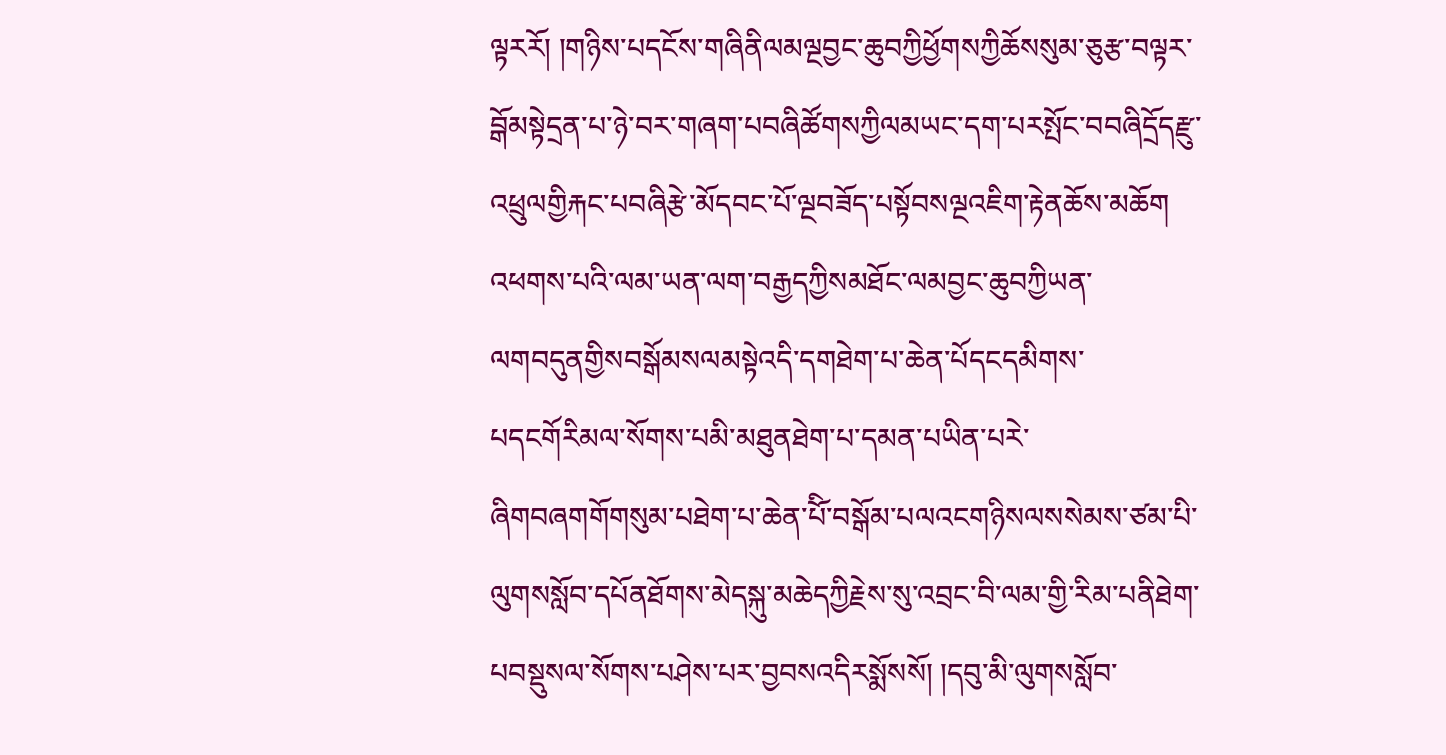ལྟརརོ། །གཉིས་པདངོས་གཞིནིལམལྔབྱང་ཆུབཀྱིཕྱོགསཀྱིཆོསསུམ་ཅུརྩ་བལྟར་བྒོམསྟེདྲན་པ་ཉེ་བར་གཞག་པབཞིཚོགསཀྱིལམཡང་དག་པརསྤོང་བབཞིདྲོདརྫུ་འཕྲུལགྱིརྐང་པབཞིརྩེ་མོདབང་པོ་ལྔབཟོད་པསྟོབསལྔའཇིག་རྟེནཆོས་མཆོག འཕགས་པའི་ལམ་ཡན་ལག་བརྒྱདཀྱིསམཐོང་ལམབྱང་ཆུབཀྱིཡན་ལགབདུནགྱིསབསྒོམསལམསྟེའདི་དགཐེག་པ་ཆེན་པོདངདམིགས་པདངགོརིམལ་སོགས་པམི་མཐུནཐེག་པ་དམན་པཡིན་པརེ་ཞིགབཞགགོགསུམ་པཐེག་པ་ཆེན་པོི་བསྒོམ་པལའངགཉིསལསསེམས་ཙམ་པི་ལུགསསློབ་དཔོནཐོགས་མེདསྐུ་མཆེདཀྱིརྗེས་སུ་འབྲང་བི་ལམ་གྱི་རིམ་པནིཐེག་པབསྡུསལ་སོགས་པཤེས་པར་བྱབསའདིརསྨོསསོ། །དབུ་མི་ལུགསསློབ་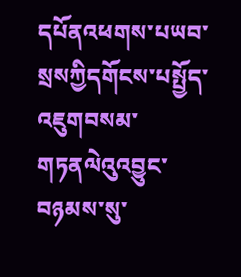དཔོནའཕགས་པཡབ་སྲསཀྱིདགོངས་པསྤྱོད་འཇུགབསམ་གཏནལེའུའབྱུང་བཉམས་སུ་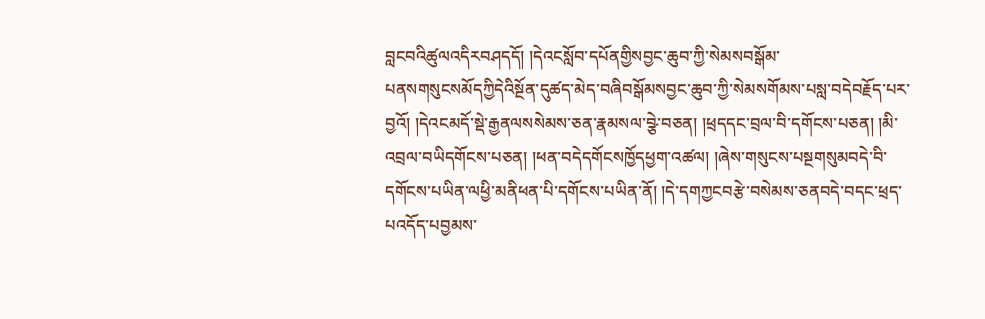བླངབའིཚུལའདིརབཤདདོ། །དེའངསློབ་དཔོནགྱིསབྱང་ཆུབ་ཀྱི་སེམསབསྒོམ་པནསགསུངསམོདཀྱིདེའིསྔོན་དུཚད་མེད་བཞིབསྒོམསབྱང་ཆུབ་ཀྱི་སེམསགོམས་པསླ་བདེབརྗོད་པར་བྱའོ། །དེའངམདོ་སྡེ་རྒྱནལསསེམས་ཅན་རྣམསལ་བྩེ་བཅན། །ཕྲདདང་བྲལ་བི་དགོངས་པཅན། །མི་འབྲལ་བཡིདགོངས་པཅན། །ཕན་བདེདགོངསཁྱོདཕྱག་འཚལ། །ཞེས་གསུངས་པསྔགསུམབདེ་བི་དགོངས་པཡིན་ལཕྱི་མནིཕན་པི་དགོངས་པཡིན་ནོ། །དེ་དགཀྱངབརྩེ་བསེམས་ཅནབདེ་བདང་ཕྲད་པའདོད་པབྱམས་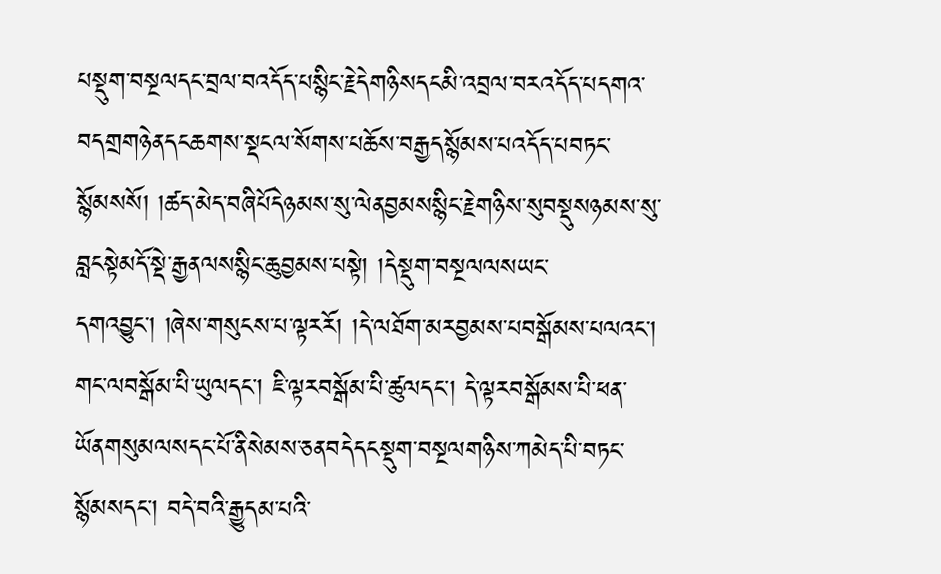པསྡུག་བསྔལདང་བྲལ་བའདོད་པསྙིང་རྗེདེགཉིསདངམི་འབྲལ་བརའདོད་པདགའ་བདགྲགཉེནདངཆགས་སྡངལ་སོགས་པཆོས་བརྒྱདསྙོམས་པའདོད་པབཏང་སྙོམསསོ། །ཚད་མེད་བཞིཔོདེཉམས་སུ་ལེནབྱམསསྙིང་རྗེགཉིས་སུབསྡུསཉམས་སུ་བླངསྟེམདོ་སྡེ་རྒྱནལསསྙིང་ཆུབྱམས་པསྟེ། །དེསྡུག་བསྔལལསཡང་དགའབྱུང་། །ཞེས་གསུངས་པ་ལྟརརོ། །དེ་ལཐོག་མརབྱམས་པབསྒོམས་པལའང་། གང་ལབསྒོམ་པི་ཡུལདང་། ཇི་ལྟརབསྒོམ་པི་ཚུལདང་། དེ་ལྟརབསྒོམས་པི་ཕན་ཡོནགསུམལསདང་པོ་ནིསེམས་ཅནབདེདངསྡུག་བསྔལགཉིས་ཀམེད་པི་བཏང་སྙོམསདང་། བདེ་བའི་རྒྱུདམ་པའི་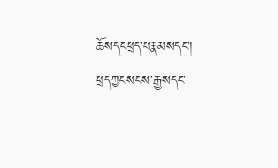ཆོསདངཕྲད་པརྣམསདང་། ཕྲདཀྱངསངས་རྒྱསདང་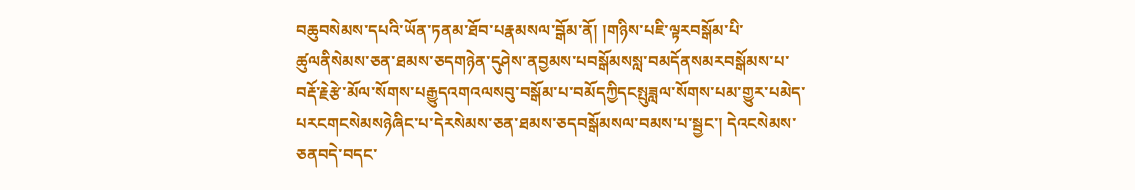བཆུབསེམས་དཔའི་ཡོན་ཏནམ་ཐོབ་པརྣམསལ་བྒོམ་ནོ། །གཉིས་པཇི་ལྟརབསྒོམ་པི་ཚུལནིསེམས་ཅན་ཐམས་ཅདགཉེན་དུཤེས་ནབྱམས་པབསྒོམསསླ་བམདོནསམརབསྒོམས་པ་བརྡོ་རྗེརྩེ་མོལ་སོགས་པརྒྱུདའགའལསབུ་བསྒོམ་པ་བམོདཀྱིདངསྤུཟླལ་སོགས་པམ་གྱུར་པམེད་པརངགངསེམསཉེཞིང་པ་དེརསེམས་ཅན་ཐམས་ཅདབསྒོམསལ་བམས་པ་སྦྱང་། དེའངསེམས་ཅནབདེ་བདང་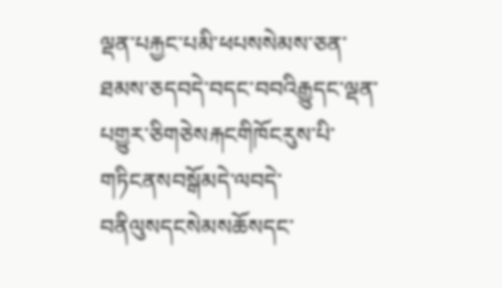ལྡན་པརྐྱང་པམི་ཕཔསསེམས་ཅན་ཐམས་ཅདབདེ་བདང་བབའིརྒྱུདང་ལྡན་པགྱུར་ཅིགཅེསརྐངགིཁོངརུས་པི་གཏིངནསབསྒོམདེ་ལབདེ་བནིལུསདངསེམསཆོསདང་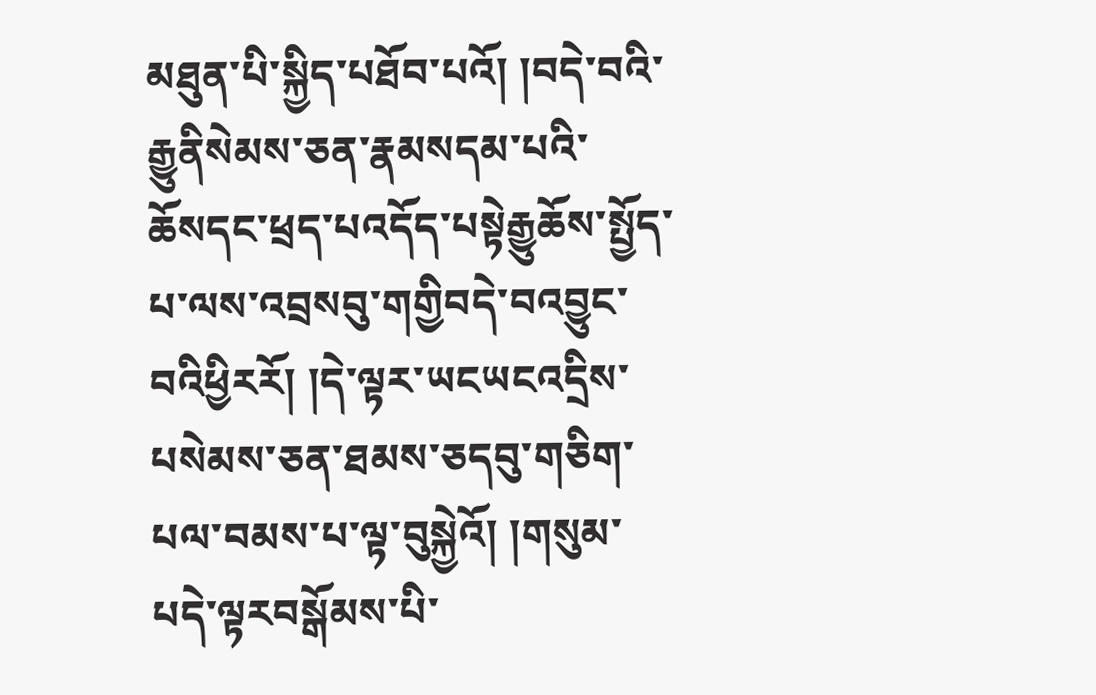མཐུན་པི་སྐྱིད་པཐོབ་པའོ། །བདེ་བའི་རྒྱུནིསེམས་ཅན་རྣམསདམ་པའི་ཆོསདང་ཕྲད་པའདོད་པསྟེརྒྱུཆོས་སྤྱོད་པ་ལས་འབྲསབུ་གགྱིབདེ་བའབྱུང་བའིཕྱིརརོ། །དེ་ལྟར་ཡངཡངའདྲིས་པསེམས་ཅན་ཐམས་ཅདབུ་གཅིག་པལ་བམས་པ་ལྟ་བུསྐྱེའོ། །གསུམ་པདེ་ལྟརབསྒོམས་པི་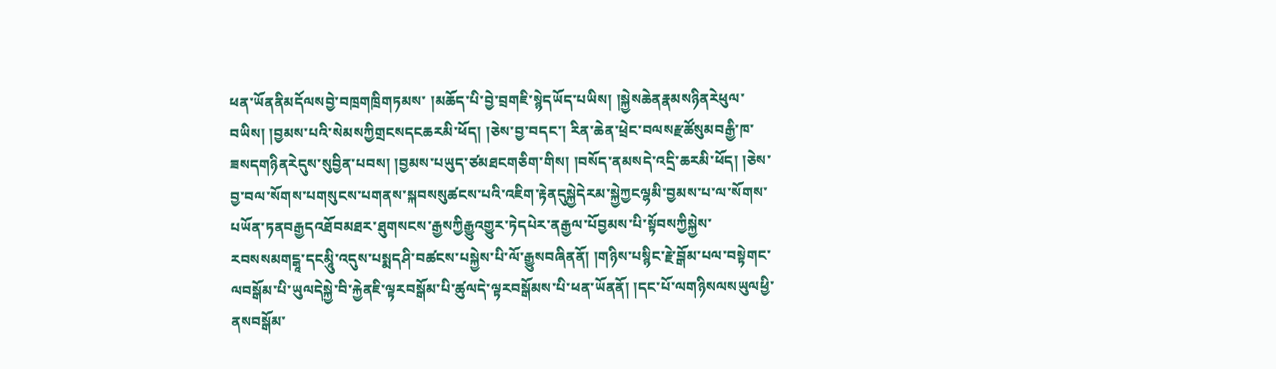ཕན་ཡོནནིམདོལསབྱེ་བཁྲགཁྲིགཏམས་ །མཆོད་པི་བྱེ་བྲགཇི་སྙེདཡོད་པཡིས། །སྐྱེསཆེནརྣམསཉིནརེཕུལ་བཡིས། །བྱམས་པའི་སེམསཀྱིགྲངསདངཆརམི་ཕོད། །ཅེས་བྱ་བདང་། རིན་ཆེན་ཕྲེང་བལསརྫཚོསུམབརྒྱི་ཁ་ཟསདགཉིནརེདུས་སུབྱིན་པབས། །བྱམས་པཡུད་ཙམཐངགཅིག་གིས། །བསོད་ནམསདེ་འདྲི་ཆརམི་ཕོད། །ཅེས་བྱ་བལ་སོགས་པགསུངས་པགནས་སྐབསསུཚངས་པའི་འཇིག་རྟེནདུསྐྱེདེརམ་སྐྱེཀྱངལྷམི་བྱམས་པ་ལ་སོགས་པཡོན་ཏནབརྒྱདའཐོབམཐར་ཐུགསངས་རྒྱསཀྱིརྒྱུའགྱུར་ཏེདཔེར་ནརྒྱལ་པོབྱམས་པི་སྟོབསཀྱིསྐྱེས་རབསསམགངྒཱ་དངམཱིུ་འདུས་པསྨདཤི་བཚངས་པསྐྱེས་པི་ལོ་རྒྱུསབཞིནནོ། །གཉིས་པསྙིང་རྗེ་བྒོམ་པལ་བསྟེགང་ལབསྒོམ་པི་ཡུལདེསྐྱེ་བི་རྐྱེནཇི་ལྟརབསྒོམ་པི་ཚུལདེ་ལྟརབསྒོམས་པི་ཕན་ཡོནནོ། །དང་པོ་ལགཉིསལསཡུལཕྱི་ནསབསྒོམ་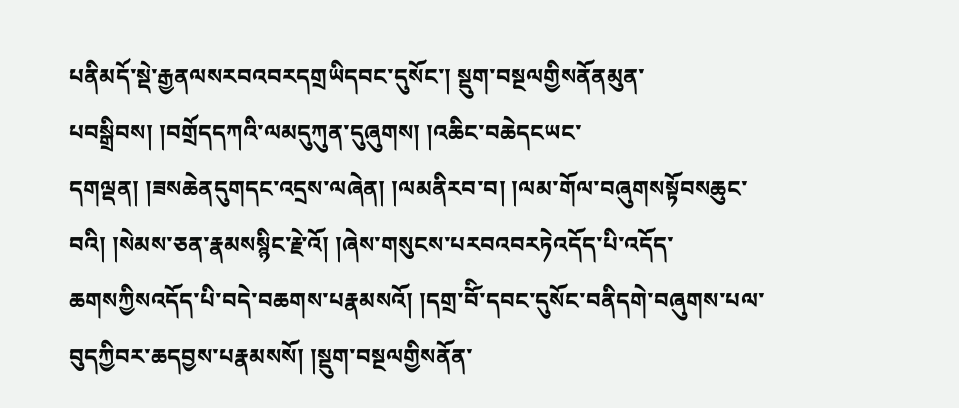པནིམདོ་སྡེ་རྒྱནལསརབའབརདགྲཡིདབང་དུསོང་། སྡུག་བསྔལགྱིསནོནམུན་པབསྒྲིབས། །བགྲོདདཀའི་ལམདུཀུན་དུཞུགས། །འཆིང་བཆེདངཡང་དགལྡན། །ཟསཆེནདུགདང་འདྲས་ལཞེན། །ལམནིརབ་བ། །ལམ་གོལ་བཞུགསསྟོབསཆུང་བའི། །སེམས་ཅན་རྣམསསྙིང་རྗེ་འོ། །ཞེས་གསུངས་པརབའབརཏེའདོད་པི་འདོད་ཆགསཀྱིསའདོད་པི་བདེ་བཆགས་པརྣམསའོ། །དགྲ་བོི་དབང་དུསོང་བནིདགེ་བཞུགས་པལ་བུདཀྱིབར་ཆདབྱས་པརྣམསསོ། །སྡུག་བསྔལགྱིསནོན་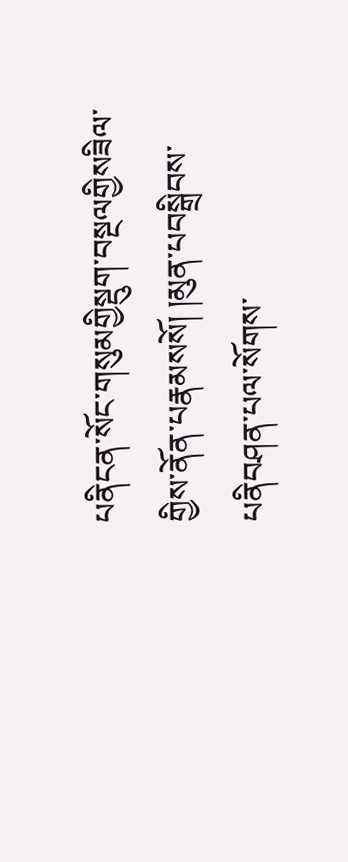པནིངན་སོང་གསུམགྱིསྡུག་བསྔལགྱིསཟིལ་གྱིས་ནོན་པརྣམསསོ། །མུན་པབསྒྲིབས་པནིབཤན་པལ་སོགས་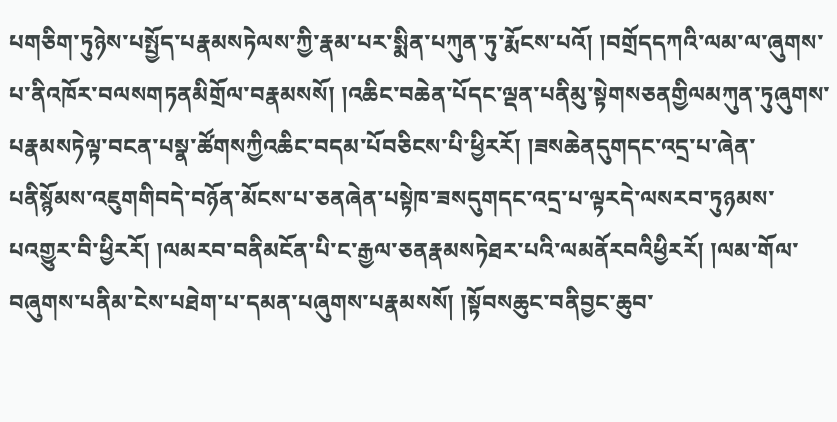པགཅིག་ཏུཉེས་པསྤྱོད་པརྣམསཏེལས་ཀྱི་རྣམ་པར་སྨིན་པཀུན་ཏུ་རྨོངས་པའོ། །བགྲོདདཀའི་ལམ་ལ་ཞུགས་པ་ནིའཁོར་བལསགཏནམིགྲོལ་བརྣམསསོ། །འཆིང་བཆེན་པོདང་ལྡན་པནིམུ་སྟེགསཅནགྱིལམཀུན་ཏུཞུགས་པརྣམསཏེལྟ་བངན་པསྣ་ཚོགསཀྱིའཆིང་བདམ་པོབཅིངས་པི་ཕྱིརརོ། །ཟསཆེནདུགདང་འདྲ་པ་ཞེན་པནིསྙོམས་འཇུགགིབདེ་བཉོན་མོངས་པ་ཅནཞེན་པསྟེཁ་ཟསདུགདང་འདྲ་པ་ལྟརདེ་ལསརབ་ཏུཉམས་པའགྱུར་བི་ཕྱིརརོ། །ལམརབ་བནིམངོན་པི་ང་རྒྱལ་ཅནརྣམསཏེཐར་པའི་ལམནོརབའིཕྱིརརོ། །ལམ་གོལ་བཞུགས་པནིམ་ངེས་པཐེག་པ་དམན་པཞུགས་པརྣམསསོ། །སྟོབསཆུང་བནིབྱང་ཆུབ་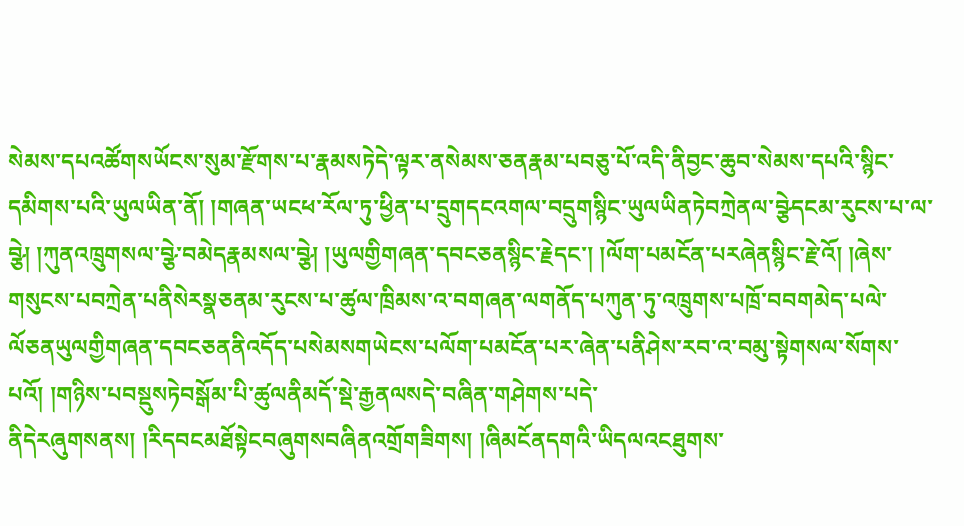སེམས་དཔའཚོགསཡོངས་སུམ་རྫོགས་པ་རྣམསཏེདེ་ལྟར་ནསེམས་ཅནརྣམ་པབཅུ་པོ་འདི་ནིབྱང་ཆུབ་སེམས་དཔའི་སྙིང་དམིགས་པའི་ཡུལཡིན་ནོ། །གཞན་ཡངཕ་རོལ་ཏུ་ཕྱིན་པ་དྲུགདངའགལ་བདྲུགསྙིང་ཡུལཡིནཏེབཀྲེནལ་བྩེདངམ་རུངས་པ་ལ་བྩེ། །ཀུནའཁྲུགསལ་བྩེ་བམེདརྣམསལ་བྩེ། །ཡུལགྱིགཞན་དབངཅནསྙིང་རྗེདང་། །ལོག་པམངོན་པརཞེནསྙིང་རྗེ་འོ། །ཞེས་གསུངས་པབཀྲེན་པནིསེརསྣཅནམ་རུངས་པ་ཚུལ་ཁྲིམས་འ་བགཞན་ལགནོད་པཀུན་ཏུ་འཁྲུགས་པཁྲོ་བབགམེད་པལེ་ལོཅནཡུལགྱིགཞན་དབངཅནནིའདོད་པསེམསགཡེངས་པལོག་པམངོན་པར་ཞེན་པནིཤེས་རབ་འ་བམུ་སྟེགསལ་སོགས་པའོ། །གཉིས་པབསྡུསཏེབསྒོམ་པི་ཚུལནིམདོ་སྡེ་རྒྱནལསདེ་བཞིན་གཤེགས་པདེ་ནིདེརཞུགསནས། །རིདབངམཐོསྟེངབཞུགསབཞིནའགྲོགཟིགས། །ཞིམངོནདགའི་ཡིདལའངཐུགས་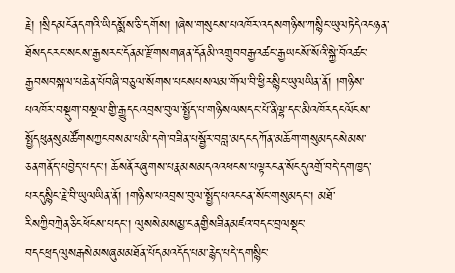རྗེ། །སྲིདམངོནདགའི་ཡིདསྨོས་ཅི་དགོས། །ཞེས་གསུངས་པའཁོར་འདསགཉིས་ཀསྙིང་ཡུལཏེདེའངཉན་ཐོསདངརང་སངས་རྒྱསརང་དོནམ་རྫོགསགཞན་དོནམི་འགྲུབབརྒྱའཚང་རྒྱཡངསོ་སོའི་སྐྱེ་བོའཚང་རྒྱབསབསྐལ་པཆེན་པོབཞི་བཅུལ་སོགས་པངསཔསལམ་གོལ་བི་ཕྱིརསྙིང་ཡུལཡིན་ནོ། །གཉིས་པའཁོར་བསྡུག་བསྔལ་གྱི་རྒྱུདངའབྲས་བུལ་སྤྱོད་པ་གཉིསལསདང་པོ་ནིལྷ་དང་མིའཁོརདངལོངས་སྤྱོདཕུནསུམཚོགསཀྱངབསམ་པམི་དགེ་བཟིན་པསྦྱོར་བབླ་མདངདཀོན་མཆོག་གསུམདངསེམས་ཅནགནོད་པབྱེད་པདང་། ཆོསནོརཞུགས་པརྣམསམདའའཕངས་པལྟརངན་སོངདུའགྲོ་བདེ་དགཁྱད་པརདུསྙིང་རྗེ་བི་ཡུལཡིན་ནོ། །གཉིས་པའབྲས་བུལ་སྤྱོད་པའངངན་སོང་གསུམདང་། མཐོ་རིསཀྱིབཀྲེནཅིངཕོངས་པདང་། ལུསསེམསམྱ་ངནགྱིསཟིནམཛའ་བདང་བྲལསྡང་བདངཕྲདལུསརྒསེམསཞུམམཐོན་པོདམའདོད་པམ་རྙེད་པདེ་དགསྙིང་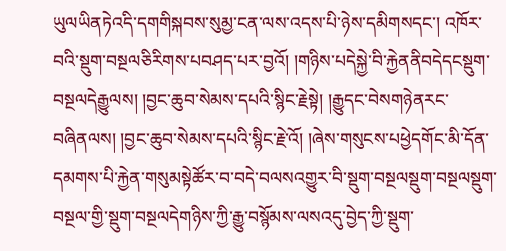ཡུལཡིནཏེའདི་དགགིསྐབས་སུམྱ་ངན་ལས་འདས་པི་ཉེས་དམིགསདང་། འཁོར་བའི་སྡུག་བསྔལཅིརིགས་པབཤད་པར་བྱའོ། །གཉིས་པདེསྐྱེ་བི་རྐྱེནནིབདེདངསྡུག་བསྔལདེརྒྱུལས། །བྱང་ཆུབ་སེམས་དཔའི་སྙིང་རྗེསྟེ། །རྒྱུདང་བེསགཉེནརང་བཞིནལས། །བྱང་ཆུབ་སེམས་དཔའི་སྙིང་རྗེ་འོ། །ཞེས་གསུངས་པཕྱེདགོང་མི་དོན་དམགས་པི་རྐྱེན་གསུམསྟེཚོར་བ་བདེ་བལསའགྱུར་བི་སྡུག་བསྔལསྡུག་བསྔལསྡུག་བསྔལ་གྱི་སྡུག་བསྔལདེགཉིས་ཀྱི་རྒྱུ་བསྙོམས་ལསའདུ་བྱེད་ཀྱི་སྡུག་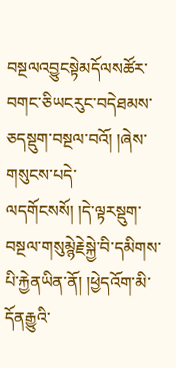བསྔལའབྱུངསྟེམདོལསཚོར་བགང་ཅིཡངརུང་བདེཐམས་ཅདསྡུག་བསྔལ་བའོ། །ཞེས་གསུངས་པདེ་ལདགོངསསོ། །དེ་ལྟརསྡུག་བསྔལ་གསུམྙེརྗེསྐྱེ་བི་དམིགས་པི་རྐྱེནཡིན་ནོ། །ཕྱེདའོག་མི་དོནརྒྱུའི་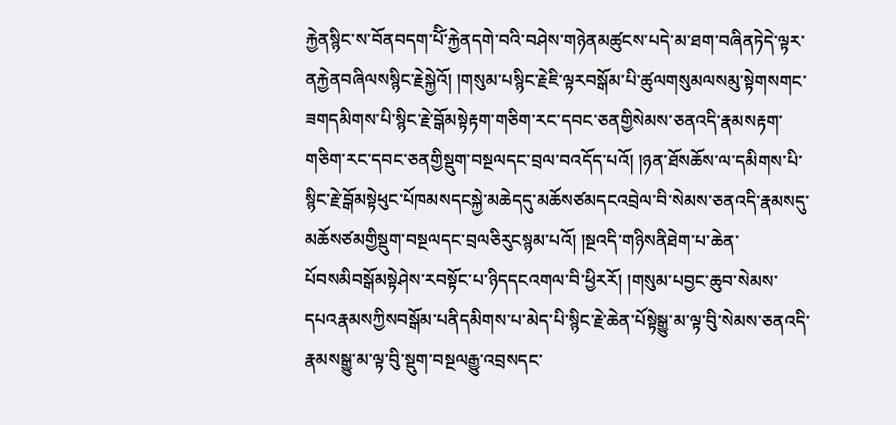རྐྱེནསྙིང་ས་བོནབདག་པོི་རྐྱེནདགེ་བའི་བཤེས་གཉེནམཚུངས་པདེ་མ་ཐག་བཞིནཏེདེ་ལྟར་ནརྐྱེནབཞིལསསྙིང་རྗེསྐྱེའོ། །གསུམ་པསྙིང་རྗེཇི་ལྟརབསྒོམ་པི་ཚུལགསུམལསམུ་སྟེགསགང་ཟགདམིགས་པི་སྙིང་རྗེ་བྒོམསྟེརྟག་གཅིག་རང་དབང་ཅནགྱིསེམས་ཅནའདི་རྣམསརྟག་གཅིག་རང་དབང་ཅནགྱིསྡུག་བསྔལདང་བྲལ་བའདོད་པའོ། །ཉན་ཐོསཆོས་ལ་དམིགས་པི་སྙིང་རྗེ་བྒོམསྟེཕུང་པོཁམསདངསྐྱེ་མཆེདདུ་མཆོསཙམདངའབྲེལ་བི་སེམས་ཅནའདི་རྣམསདུ་མཆོསཙམགྱིསྡུག་བསྔལདང་བྲལཅིརུངསྙམ་པའོ། །སྔའདི་གཉིསནིཐེག་པ་ཆེན་པོབསམིབསྒོམསྟེཤེས་རབསྟོང་པ་ཉིདདངའགལ་བི་ཕྱིརརོ། །གསུམ་པབྱང་ཆུབ་སེམས་དཔའརྣམསཀྱིསབསྒོམ་པནིདམིགས་པ་མེད་པི་སྙིང་རྗེ་ཆེན་པོསྟེསྒྱུ་མ་ལྟ་བིུ་སེམས་ཅནའདི་རྣམསསྒྱུ་མ་ལྟ་བིུ་སྡུག་བསྔལརྒྱུ་འབྲསདང་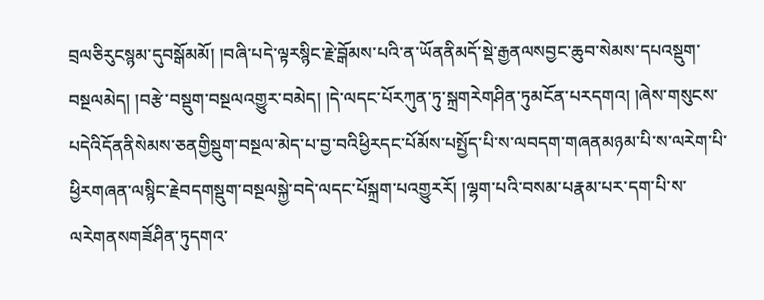བྲལཅིརུངསྙམ་དུབསྒོམམོ། །བཞི་པདེ་ལྟརསྙིང་རྗེ་བྒོམས་པའི་ན་ཡོནནིམདོ་སྡེ་རྒྱནལསབྱང་ཆུབ་སེམས་དཔའསྡུག་བསྔལམེད། །བརྩེ་བསྡུག་བསྔལའགྱུར་བམེད། །དེ་ལདང་པོརཀུན་ཏུ་སྐྲགརེགཤིན་ཏུམངོན་པརདགའ། །ཞེས་གསུངས་པདེའིདོནནིསེམས་ཅནགྱིསྡུག་བསྔལ་མེད་པ་བྱ་བའིཕྱིརདང་པོམོས་པསྤྱོད་པི་ས་ལབདག་གཞནམཉམ་པི་ས་ལརེག་པི་ཕྱིརགཞན་ལསྙིང་རྗེབདགསྡུག་བསྔལསྐྱེ་བདེ་ལདང་པོསྐྲག་པའགྱུརརོ། །ལྷག་པའི་བསམ་པརྣམ་པར་དག་པི་ས་ལརེགནསགཟོཤིན་ཏུདགའ་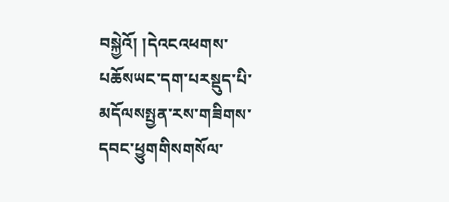བསྐྱེའོ། །དེའངའཕགས་པཆོསཡང་དག་པརསྡུད་པི་མདོལསསྤྱན་རས་གཟིགས་དབང་ཕྱུགགིསགསོལ་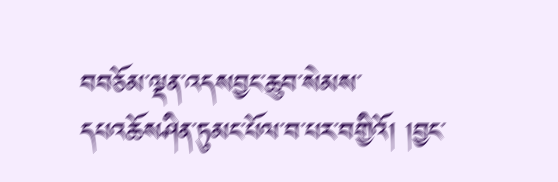བབཅོམ་ལྡན་འདསབྱང་ཆུབ་སེམས་དཔའཆོསཤིན་ཏུམང་པོལ་བ་པར་བགྱིའོ། །བྱང་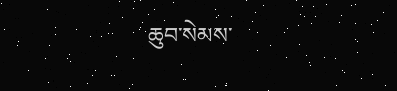ཆུབ་སེམས་